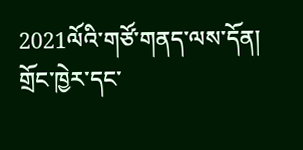2021ལོའི་གཙོ་གནད་ལས་དོན།
གྲོང་ཁྱེར་དང་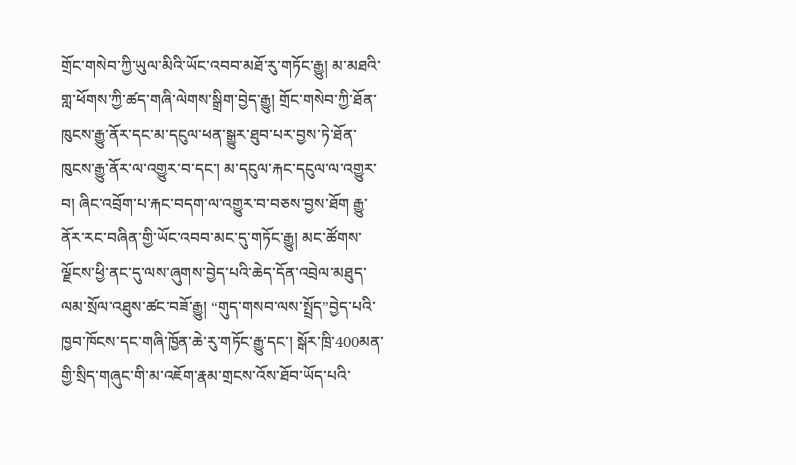གྲོང་གསེབ་ཀྱི་ཡུལ་མིའི་ཡོང་འབབ་མཐོ་རུ་གཏོང་རྒྱུ། མ་མཐའི་གླ་ཕོགས་ཀྱི་ཚད་གཞི་ལེགས་སྒྲིག་བྱེད་རྒྱུ། གྲོང་གསེབ་ཀྱི་ཐོན་ཁུངས་རྒྱུ་ནོར་དང་མ་དངུལ་ཕན་སྒྱུར་ཐུབ་པར་བྱས་ཏེ་ཐོན་ཁུངས་རྒྱུ་ནོར་ལ་འགྱུར་བ་དང་། མ་དངུལ་རྐང་དངུལ་ལ་འགྱུར་བ། ཞིང་འབྲོག་པ་རྐང་བདག་ལ་འགྱུར་བ་བཅས་བྱས་ཐོག རྒྱུ་ནོར་རང་བཞིན་གྱི་ཡོང་འབབ་མང་དུ་གཏོང་རྒྱུ། མང་ཚོགས་ལྗོངས་ཕྱི་ནང་དུ་ལས་ཞུགས་བྱེད་པའི་ཆེད་དོན་འབྲེལ་མཐུད་ལམ་སྲོལ་འཐུས་ཚང་བཟོ་རྒྱུ། “གུད་གསབ་ལས་སྤྲོད”བྱེད་པའི་ཁྱབ་ཁོངས་དང་གཞི་ཁྱོན་ཆེ་རུ་གཏོང་རྒྱུ་དང་། སྒོར་ཁྲི་400མན་གྱི་སྲིད་གཞུང་གི་མ་འཇོག་རྣམ་གྲངས་འོས་ཐོབ་ཡོད་པའི་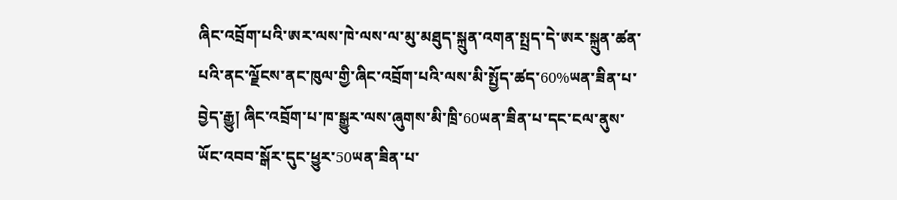ཞིང་འབྲོག་པའི་ཨར་ལས་ཁེ་ལས་ལ་མུ་མཐུད་སྐྲུན་འགན་སྤྲད་དེ་ཨར་སྐྲུན་ཚན་པའི་ནང་ལྗོངས་ནང་ཁུལ་གྱི་ཞིང་འབྲོག་པའི་ལས་མི་སྤྱོད་ཚད་60%ཡན་ཟིན་པ་བྱེད་རྒྱུ། ཞིང་འབྲོག་པ་ཁ་སྒྱུར་ལས་ཞུགས་མི་ཁྲི་60ཡན་ཟིན་པ་དང་ངལ་ནུས་ཡོང་འབབ་སྒོར་དུང་ཕྱུར་50ཡན་ཟིན་པ་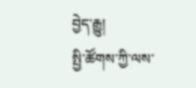བྱེད་རྒྱུ།
སྤྱི་ཚོགས་ཀྱི་ལས་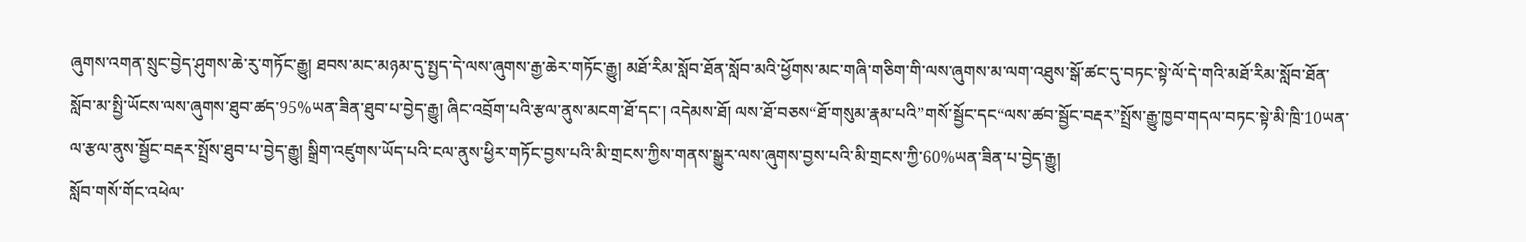ཞུགས་འགན་སྲུང་བྱེད་ཤུགས་ཆེ་རུ་གཏོང་རྒྱུ། ཐབས་མང་མཉམ་དུ་སྤྱད་དེ་ལས་ཞུགས་རྒྱ་ཆེར་གཏོང་རྒྱུ། མཐོ་རིམ་སློབ་ཐོན་སློབ་མའི་ཕྱོགས་མང་གཞི་གཅིག་གི་ལས་ཞུགས་མ་ལག་འཐུས་སྒོ་ཚང་དུ་བཏང་སྟེ་ལོ་དེ་གའི་མཐོ་རིམ་སློབ་ཐོན་སློབ་མ་སྤྱི་ཡོངས་ལས་ཞུགས་ཐུབ་ཚད་95%ཡན་ཟིན་ཐུབ་པ་བྱེད་རྒྱུ། ཞིང་འབྲོག་པའི་རྩལ་ནུས་མངག་ཐོ་དང་། འདེམས་ཐོ། ལས་ཐོ་བཅས“ཐོ་གསུམ་རྣམ་པའི”གསོ་སྦྱོང་དང“ལས་ཚབ་སྦྱོང་བརྡར”སྤྲོས་རྒྱུ་ཁྱབ་གདལ་བཏང་སྟེ་མི་ཁྲི་10ཡན་ལ་རྩལ་ནུས་སྦྱོང་བརྡར་སྤྲོས་ཐུབ་པ་བྱེད་རྒྱུ། སྒྲིག་འཛུགས་ཡོད་པའི་ངལ་ནུས་ཕྱིར་གཏོང་བྱས་པའི་མི་གྲངས་ཀྱིས་གནས་སྒྱུར་ལས་ཞུགས་བྱས་པའི་མི་གྲངས་ཀྱི་60%ཡན་ཟིན་པ་བྱེད་རྒྱུ།
སློབ་གསོ་གོང་འཕེལ་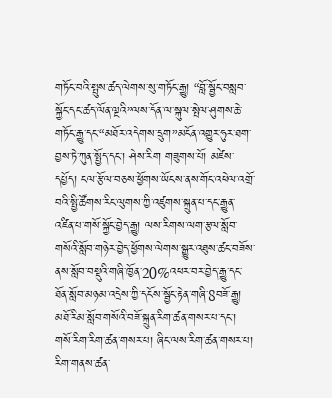གཏོང་བའི་སྤུས་ཚད་ལེགས་སུ་གཏོང་རྒྱུ། “བློ་སྦྱོང་བསླབ་སྐྱོང་དང་ཚད་ལོན་ལྔའི”ལས་དོན་ལ་སྐུལ་སྤེལ་ཤུགས་ཆེ་གཏོང་རྒྱུ་དང་“མཐོར་འདེགས་དྲུག”མངོན་འགྱུར་ཧུར་ཐག་བྱས་ཏེ་ཀུན་སྤྱོད་དང་། ཤེས་རིག གཟུགས་པོ། མཛེས་དཔྱོད། ངལ་རྩོལ་བཅས་ཕྱོགས་ཡོངས་ནས་གོང་འཕེལ་འགྲོ་བའི་སྤྱི་ཚོགས་རིང་ལུགས་ཀྱི་འཛུགས་སྐྲུན་པ་དང་རྒྱུན་འཛིན་པ་གསོ་སྐྱོང་བྱེད་རྒྱུ། ལས་རིགས་ལག་རྩལ་སློབ་གསོའི་སློབ་གཉེར་བྱེད་ཕྱོགས་ལེགས་སྒྱུར་འཐུས་ཚང་བཟོས་ནས་སློབ་བསྡུའི་གཞི་ཁྱོན་20%འཕར་བར་བྱེད་རྒྱུ་དང་ཐོན་སློབ་མཉམ་འདྲེས་ཀྱི་དངོས་སྦྱོང་རྟེན་གཞི་8བཟོ་རྒྱུ། མཐོ་རིམ་སློབ་གསོའི་བཟོ་སྐྲུན་རིག་ཚན་གསར་པ་དང་། གསོ་རིག་རིག་ཚན་གསར་པ། ཞིང་ལས་རིག་ཚན་གསར་པ། རིག་གནས་ཚན་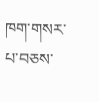ཁག་གསར་པ་བཅས་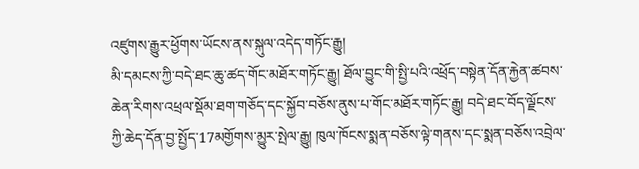འཛུགས་རྒྱུར་ཕྱོགས་ཡོངས་ནས་སྐུལ་འདེད་གཏོང་རྒྱུ།
མི་དམངས་ཀྱི་བདེ་ཐང་ཆུ་ཚད་གོང་མཐོར་གཏོང་རྒྱུ། ཐོལ་བྱུང་གི་སྤྱི་པའི་འཕྲོད་བསྟེན་དོན་རྐྱེན་ཚབས་ཆེན་རིགས་འཕྲལ་སྡོམ་ཐག་གཅོད་དང་སྐྱོབ་བཅོས་ནུས་པ་གོང་མཐོར་གཏོང་རྒྱུ། བདེ་ཐང་བོད་ལྗོངས་ཀྱི་ཆེད་དོན་བྱ་སྤྱོད་17མགྱོགས་མྱུར་སྤེལ་རྒྱུ། ཁུལ་ཁོངས་སྨན་བཅོས་ལྟེ་གནས་དང་སྨན་བཅོས་འབྲེལ་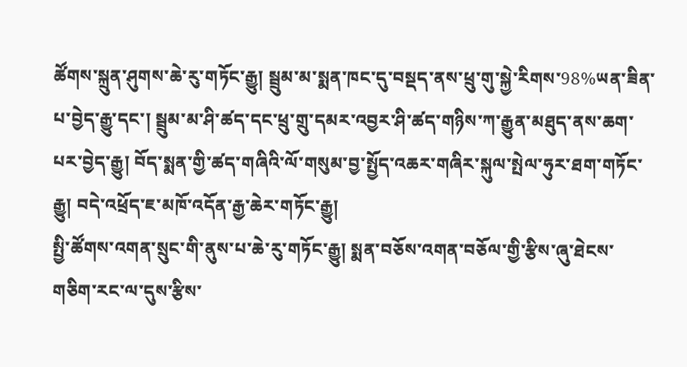ཚོགས་སྐྲུན་ཤུགས་ཆེ་རུ་གཏོང་རྒྱུ། སྦྲུམ་མ་སྨན་ཁང་དུ་བསྡད་ནས་ཕྲུ་གུ་སྐྱེ་རིགས་98%ཡན་ཟིན་པ་བྱེད་རྒྱུ་དང་། སྦྲུམ་མ་ཤི་ཚད་དང་ཕྲུ་གྲུ་དམར་འབྱར་ཤི་ཚད་གཉིས་ཀ་རྒྱུན་མཐུད་ནས་ཆག་པར་བྱེད་རྒྱུ། བོད་སྨན་གྱི་ཚད་གཞིའི་ལོ་གསུམ་བྱ་སྤྱོད་འཆར་གཞིར་སྐུལ་སྤེལ་ཧུར་ཐག་གཏོང་རྒྱུ། བདེ་འཕྲོད་ཇ་མཁོ་འདོན་རྒྱ་ཆེར་གཏོང་རྒྱུ།
སྤྱི་ཚོགས་འགན་སྲུང་གི་ནུས་པ་ཆེ་རུ་གཏོང་རྒྱུ། སྨན་བཅོས་འགན་བཅོལ་གྱི་རྩིས་ཞུ་ཐེངས་གཅིག་རང་ལ་དུས་རྩིས་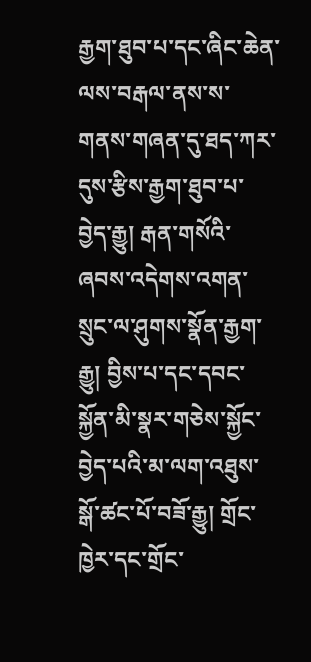རྒྱག་ཐུབ་པ་དང་ཞིང་ཆེན་ལས་བརྒལ་ནས་ས་གནས་གཞན་དུ་ཐད་ཀར་དུས་རྩིས་རྒྱག་ཐུབ་པ་བྱེད་རྒྱུ། རྒན་གསོའི་ཞབས་འདེགས་འགན་སྲུང་ལ་ཤུགས་སྣོན་རྒྱག་རྒྱུ། བྱིས་པ་དང་དབང་སྐྱོན་མི་སྣར་གཅེས་སྐྱོང་བྱེད་པའི་མ་ལག་འཐུས་སྒོ་ཚང་པོ་བཟོ་རྒྱུ། གྲོང་ཁྱེར་དང་གྲོང་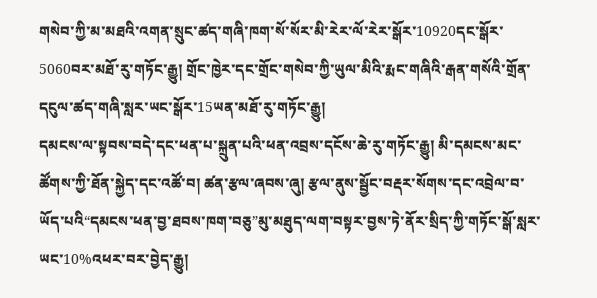གསེབ་ཀྱི་མ་མཐའི་འགན་སྲུང་ཚད་གཞི་ཁག་སོ་སོར་མི་རེར་ལོ་རེར་སྒོར་10920དང་སྒོར་5060བར་མཐོ་རུ་གཏོང་རྒྱུ། གྲོང་ཁྱེར་དང་གྲོང་གསེབ་ཀྱི་ཡུལ་མིའི་རྨང་གཞིའི་རྒན་གསོའི་གྲོན་དངུལ་ཚད་གཞི་སླར་ཡང་སྒོར་15ཡན་མཐོ་རུ་གཏོང་རྒྱུ།
དམངས་ལ་སྟབས་བདེ་དང་ཕན་པ་སྐྲུན་པའི་ཕན་འབྲས་དངོས་ཆེ་རུ་གཏོང་རྒྱུ། མི་དམངས་མང་ཚོགས་ཀྱི་ཐོན་སྐྱེད་དང་འཚོ་བ། ཚན་རྩལ་ཞབས་ཞུ། རྩལ་ནུས་སྦྱོང་བརྡར་སོགས་དང་འབྲེལ་བ་ཡོད་པའི“དམངས་ཕན་བྱ་ཐབས་ཁག་བཅུ”མུ་མཐུད་ལག་བསྟར་བྱས་ཏེ་ནོར་སྲིད་ཀྱི་གཏོང་སྒོ་སླར་ཡང་10%འཕར་བར་བྱེད་རྒྱུ།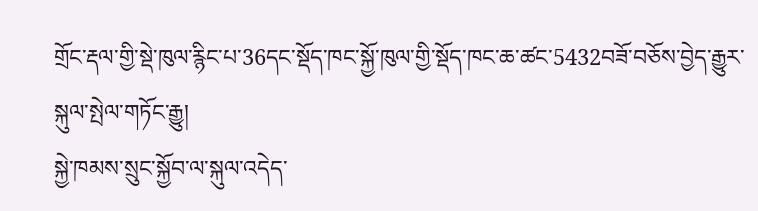གྲོང་རྡལ་གྱི་སྡེ་ཁུལ་རྙིང་པ་36དང་སྡོད་ཁང་སྐྱོ་ཁུལ་གྱི་སྡོད་ཁང་ཆ་ཚང་5432བཟོ་བཅོས་བྱེད་རྒྱུར་སྐུལ་སྤེལ་གཏོང་རྒྱུ།
སྐྱེ་ཁམས་སྲུང་སྐྱོབ་ལ་སྐུལ་འདེད་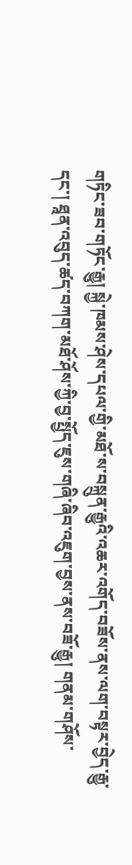གཏིང་ཟབ་གཏོང་རྒྱུ། སྐྱེ་ཁམས་ཤེས་དཔལ་གྱི་མཐོ་ས་བསྐྲུན་རྒྱུའི་འཆར་འགོད་བཟོས་ནས་ལག་བསྟར་བྱེད་རྒྱུ་དང་། ཐཱན་འབུད་ཚད་བཀག་མཐོ་ཤོས་ཀྱི་བྱ་སྤྱོད་ཇུས་གཞི་ཞིབ་འཇུག་བྱས་ནས་བཟོ་རྒྱུ། གནམ་གཤོས་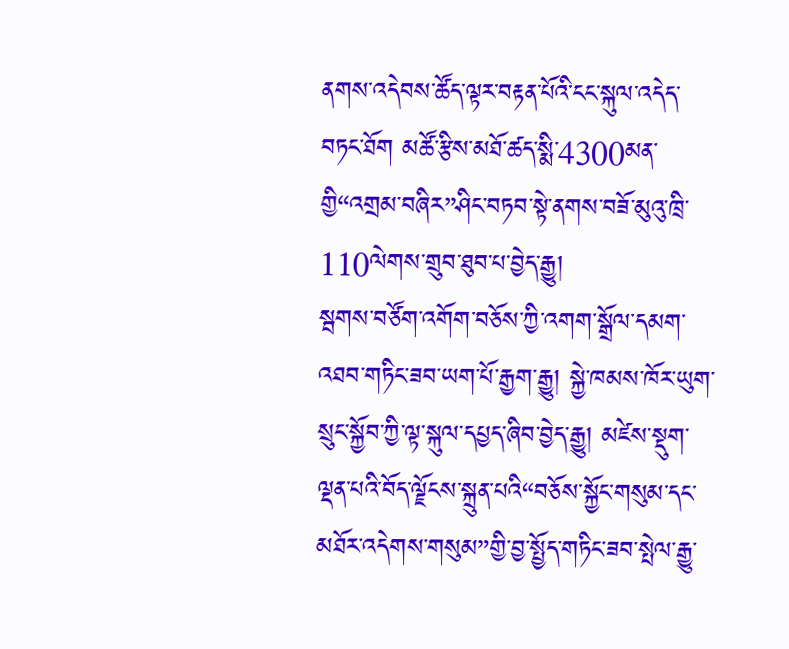ནགས་འདེབས་ཚོད་ལྟར་བརྟན་པོའི་ངང་སྐུལ་འདེད་བཏང་ཐོག མཚོ་རྩིས་མཐོ་ཚད་སྨི་4300མན་གྱི“འགྲམ་བཞིར”ཤིང་བཏབ་སྟེ་ནགས་བཟོ་མུའུ་ཁྲི་110ལེགས་གྲུབ་ཐུབ་པ་བྱེད་རྒྱུ།
སྦགས་བཙོག་འགོག་བཅོས་ཀྱི་འགག་སྒྲོལ་དམག་འཐབ་གཏིང་ཟབ་ཡག་པོ་རྒྱག་རྒྱུ། སྐྱེ་ཁམས་ཁོར་ཡུག་སྲུང་སྐྱོབ་ཀྱི་ལྟ་སྐུལ་དཔྱད་ཞིབ་བྱེད་རྒྱུ། མཛེས་སྡུག་ལྡན་པའི་བོད་ལྗོངས་སྐྲུན་པའི“བཅོས་སྐྱོང་གསུམ་དང་མཐོར་འདེགས་གསུམ”གྱི་བྱ་སྤྱོད་གཏིང་ཟབ་སྤེལ་རྒྱུ་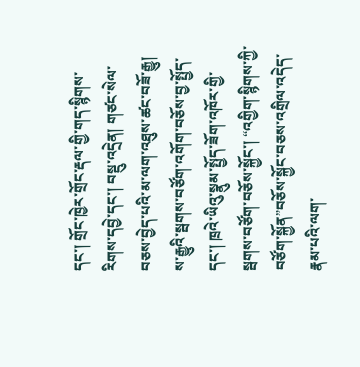དང་། གྲོང་ཁྱེར་གྲོང་རྡལ་གྱི་གད་སྙིགས་རིགས་དབྱེ་དང་། བསྡུ་འདྲེན། གཙང་སེལ་བཅས་བྱེད་པའི་མ་ལག་འཐུས་ཚང་བཟོ་རྒྱུ། ས་རྒྱུའི་སྦགས་བཙོག་འགོག་བཅོས་བྱ་སྤྱོད་དང་། ཁྲའེ་ཡིའུ་སྣུམ་སྤྱོད་ཟོག་འཁོར་གྱི་སྦགས་བཙོག་བཅོས་སྐྱོང་། “འགྱིག་སྙིགས་ཀྱི་བཙོག་སྐྱོན”བཅོས་སྐྱོང་བཅས་འགྲིལ་འདེད་རྣམ་པའི་ལག་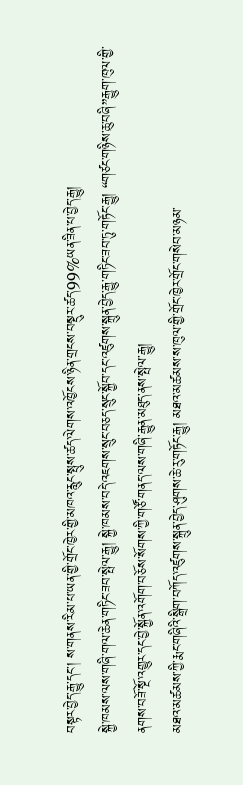བསྟར་བྱེད་རྒྱུ་དང་། ས་གནས་རིམ་པ་ཡན་གྱི་གྲོང་ཁྱེར་གྱི་མཁའ་རླུང་སྤུས་ཚད་ལེགས་འཁྱོངས་ཉིན་གྲངས་བསྡུར་ཚད་99%ཡན་ཟིན་པ་བྱེད་རྒྱུ།
སྐྱེ་ཁམས་ལས་གཞི་གལ་ཆེན་གཏིང་ཟབ་སྤེལ་རྒྱུ། སྐྱེ་ཁམས་བདེ་འཇགས་སྲུང་བཅད་སྲུང་སྐྱོབ་དང་འཛུགས་སྐྲུན་བྱེད་རྒྱུ་གཏིང་ཟབ་ཏུ་གཏོང་རྒྱུ། “གཙང་གཉིས་ཆུ་བཞི”རྒྱུག་ཁུལ་གྱི་ནགས་བཟོ་སྔོ་འགྱུར་དང་བྱེ་སྐྱོན་འགོག་བཅོས་སོགས་ཀྱི་གཙོ་གནད་ལས་གཞི་རྒྱུན་མཐུད་ནས་སྤེལ་རྒྱུ།
མཐའ་མཚམས་ཀྱི་རྨང་གཞིའི་སྒྲིག་བཀོད་འཛུགས་སྐྲུན་བྱེད་ཤུགས་ཆེ་རུ་གཏོང་རྒྱུ། མཐའ་མཚམས་ས་ཁུལ་གྱི་གྲོང་ཁྱེར་གྲོང་གསེབ་མཉམ་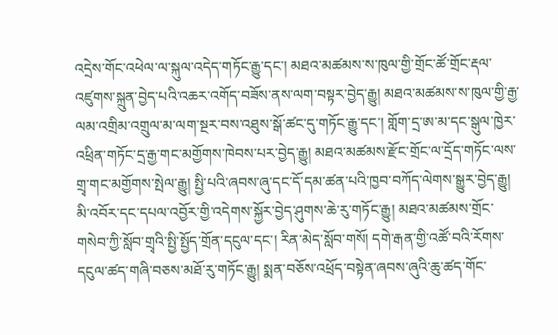འདྲེས་གོང་འཕེལ་ལ་སྐུལ་འདེད་གཏོང་རྒྱུ་དང་། མཐའ་མཚམས་ས་ཁུལ་གྱི་གྲོང་ཚོ་གྲོང་རྡལ་འཛུགས་སྐྲུན་བྱེད་པའི་འཆར་འགོད་བཟོས་ནས་ལག་བསྟར་བྱེད་རྒྱུ། མཐའ་མཚམས་ས་ཁུལ་གྱི་རྒྱ་ལམ་འགྲིམ་འགྲུལ་མ་ལག་སྔར་བས་འཐུས་སྒོ་ཚང་དུ་གཏོང་རྒྱུ་དང་། གློག་དྲ་ཨ་མ་དང་སྒུལ་ཁྱེར་འཕྲིན་གཏོང་དྲ་རྒྱ་གང་མགྱོགས་ཁེབས་པར་བྱེད་རྒྱུ། མཐའ་མཚམས་རྫོང་གྲོང་ལ་དྲོད་གཏོང་ལས་གྲྭ་གང་མགྱོགས་སྤེལ་རྒྱུ། སྤྱི་པའི་ཞབས་ཞུ་དང་དོ་དམ་ཚན་པའི་ཁྱབ་བཀོད་ལེགས་སྒྱུར་བྱེད་རྒྱུ།
མི་འབོར་དང་དཔལ་འབྱོར་གྱི་འདེགས་སྐྱོར་བྱེད་ཤུགས་ཆེ་རུ་གཏོང་རྒྱུ། མཐའ་མཚམས་གྲོང་གསེབ་ཀྱི་སློབ་གྲྭའི་སྤྱི་སྤྱོད་གྲོན་དངུལ་དང་། རིན་མེད་སློབ་གསོ། དགེ་རྒན་གྱི་འཚོ་བའི་རོགས་དངུལ་ཚད་གཞི་བཅས་མཐོ་རུ་གཏོང་རྒྱུ། སྨན་བཅོས་འཕྲོད་བསྟེན་ཞབས་ཞུའི་ཆུ་ཚད་གོང་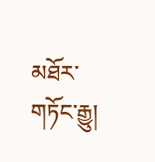མཐོར་གཏོང་རྒྱུ།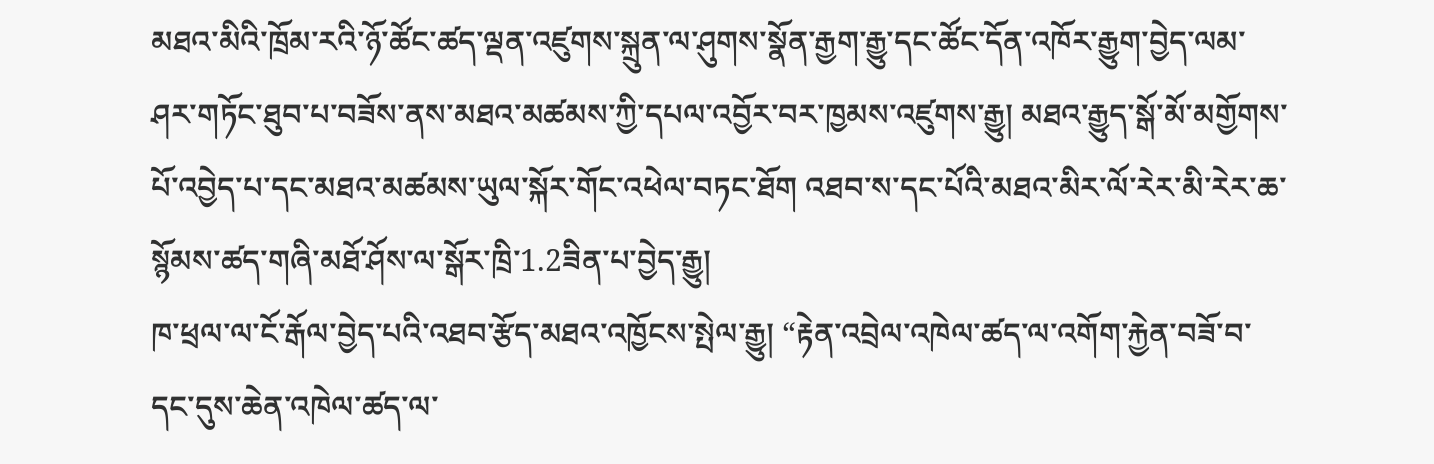མཐའ་མིའི་ཁྲོམ་རའི་ཉོ་ཚོང་ཚད་ལྡན་འཛུགས་སྐྲུན་ལ་ཤུགས་སྣོན་རྒྱག་རྒྱུ་དང་ཚོང་དོན་འཁོར་རྒྱུག་བྱེད་ལམ་ཤར་གཏོང་ཐུབ་པ་བཟོས་ནས་མཐའ་མཚམས་ཀྱི་དཔལ་འབྱོར་བར་ཁྱམས་འཛུགས་རྒྱུ། མཐའ་རྒྱུད་སྒོ་མོ་མགྱོགས་པོ་འབྱེད་པ་དང་མཐའ་མཚམས་ཡུལ་སྐོར་གོང་འཕེལ་བཏང་ཐོག འཐབ་ས་དང་པོའི་མཐའ་མིར་ལོ་རེར་མི་རེར་ཆ་སྙོམས་ཚད་གཞི་མཐོ་ཤོས་ལ་སྒོར་ཁྲི་1.2ཟིན་པ་བྱེད་རྒྱུ།
ཁ་ཕྲལ་ལ་ངོ་རྒོལ་བྱེད་པའི་འཐབ་རྩོད་མཐའ་འཁྱོངས་སྤེལ་རྒྱུ། “རྟེན་འབྲེལ་འཁེལ་ཚད་ལ་འགོག་རྐྱེན་བཟོ་བ་དང་དུས་ཆེན་འཁེལ་ཚད་ལ་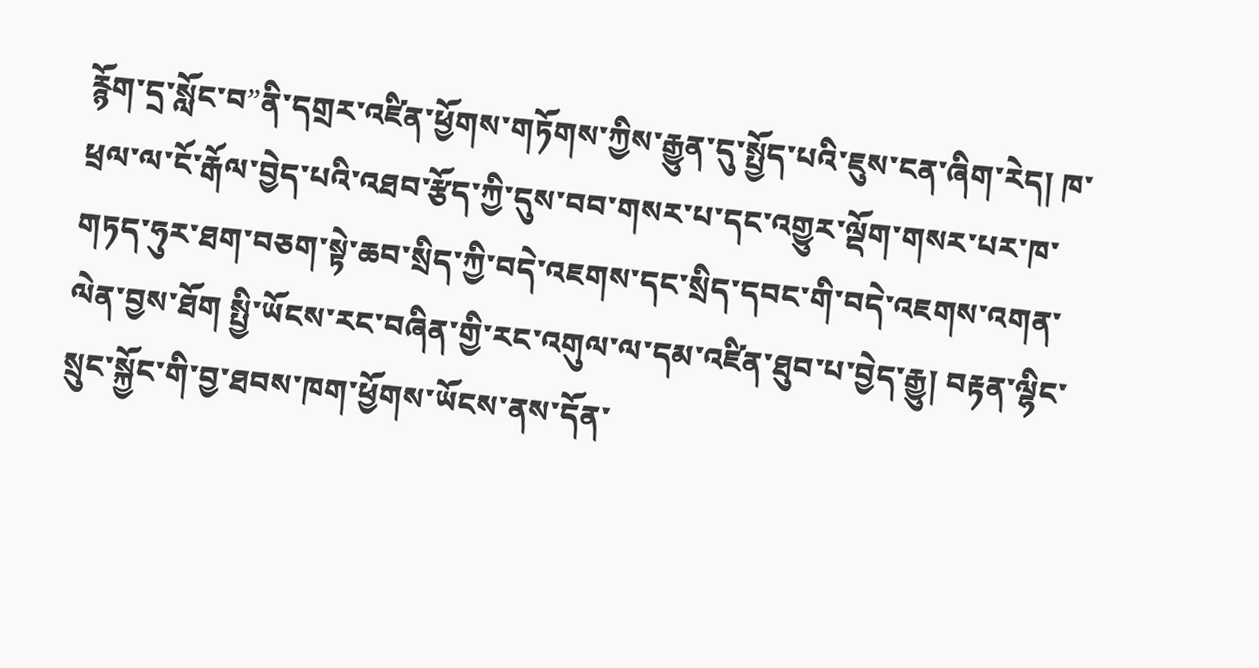རྙོག་དྲ་སློང་བ”ནི་དགྲར་འཛིན་ཕྱོགས་གཏོགས་ཀྱིས་རྒྱུན་དུ་སྤྱོད་པའི་ཇུས་ངན་ཞིག་རེད། ཁ་ཕྲལ་ལ་ངོ་རྒོལ་བྱེད་པའི་འཐབ་རྩོད་ཀྱི་དུས་བབ་གསར་པ་དང་འགྱུར་ལྡོག་གསར་པར་ཁ་གཏད་ཧུར་ཐག་བཅག་སྟེ་ཆབ་སྲིད་ཀྱི་བདེ་འཇགས་དང་སྲིད་དབང་གི་བདེ་འཇགས་འགན་ལེན་བྱས་ཐོག སྤྱི་ཡོངས་རང་བཞིན་གྱི་རང་འགུལ་ལ་དམ་འཛིན་ཐུབ་པ་བྱེད་རྒྱུ། བརྟན་ལྷིང་སྲུང་སྐྱོང་གི་བྱ་ཐབས་ཁག་ཕྱོགས་ཡོངས་ནས་དོན་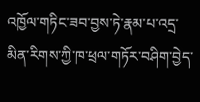འཁྱོལ་གཏིང་ཟབ་བྱས་ཏེ་རྣམ་པ་འདྲ་མིན་རིགས་ཀྱི་ཁ་ཕྲལ་གཏོར་བཤིག་བྱེད་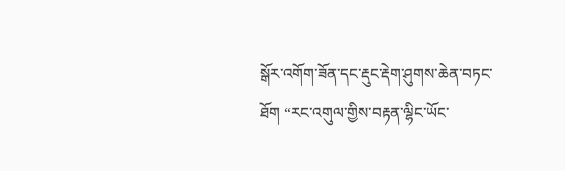སྒོར་འགོག་ཟོན་དང་རྡུང་རྡེག་ཤུགས་ཆེན་བཏང་ཐོག “རང་འགུལ་གྱིས་བརྟན་ལྷིང་ཡོང་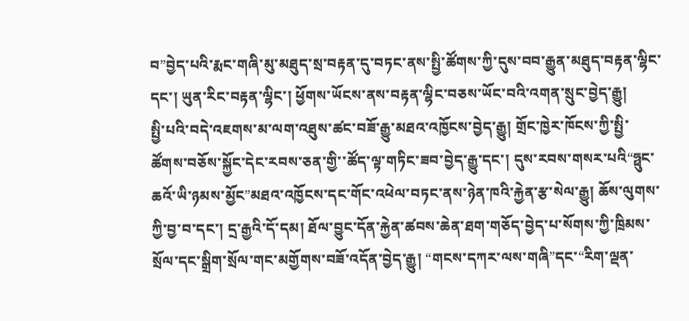བ”བྱེད་པའི་རྨང་གཞི་མུ་མཐུད་སྲ་བརྟན་དུ་བཏང་ནས་སྤྱི་ཚོགས་ཀྱི་དུས་བབ་རྒྱུན་མཐུད་བརྟན་ལྷིང་དང་། ཡུན་རིང་བརྟན་ལྷིང་། ཕྱོགས་ཡོངས་ནས་བརྟན་ལྷིང་བཅས་ཡོང་བའི་འགན་སྲུང་བྱེད་རྒྱུ།
སྤྱི་པའི་བདེ་འཇགས་མ་ལག་འཐུས་ཚང་བཟོ་རྒྱུ་མཐའ་འཁྱོངས་བྱེད་རྒྱུ། གྲོང་ཁྱེར་ཁོངས་ཀྱི་སྤྱི་ཚོགས་བཅོས་སྐྱོང་དེང་རབས་ཅན་གྱི་་ཚོད་ལྟ་གཏིང་ཟབ་བྱེད་རྒྱུ་དང་། དུས་རབས་གསར་པའི“ཧྥུང་ཆའོ་ཡི་ཉམས་མྱོང”མཐའ་འཁྱོངས་དང་གོང་འཕེལ་བཏང་ནས་ཉེན་ཁའི་རྐྱེན་རྩ་སེལ་རྒྱུ། ཆོས་ལུགས་ཀྱི་བྱ་བ་དང་། དྲ་རྒྱའི་དོ་དམ། ཐོལ་བྱུང་དོན་རྐྱེན་ཚབས་ཆེན་ཐག་གཅོད་བྱེད་པ་སོགས་ཀྱི་ཁྲིམས་སྲོལ་དང་སྒྲིག་སྲོལ་གང་མགྱོགས་བཟོ་འདོན་བྱེད་རྒྱུ། “གངས་དཀར་ལས་གཞི”དང་“རིག་ལྡན་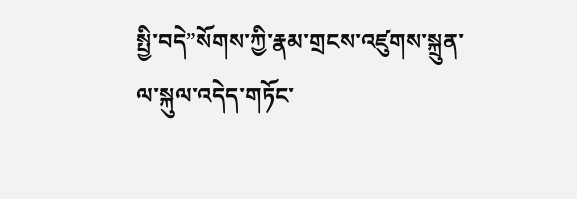སྤྱི་བདེ”སོགས་ཀྱི་རྣམ་གྲངས་འཛུགས་སྐྲུན་ལ་སྐུལ་འདེད་གཏོང་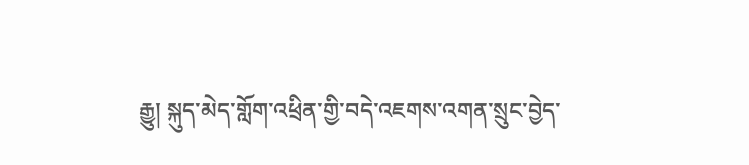རྒྱུ། སྐུད་མེད་གློག་འཕྲིན་གྱི་བདེ་འཇགས་འགན་སྲུང་བྱེད་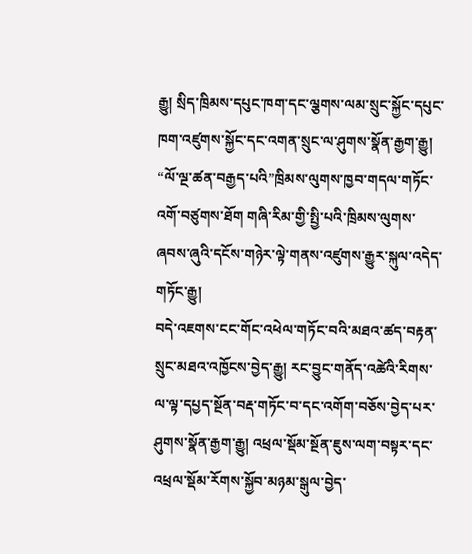རྒྱུ། སྲིད་ཁྲིམས་དཔུང་ཁག་དང་ལྕགས་ལམ་སྲུང་སྐྱོང་དཔུང་ཁག་འཛུགས་སྐྱོང་དང་འགན་སྲུང་ལ་ཤུགས་སྣོན་རྒྱག་རྒྱུ། “ལོ་ལྔ་ཚན་བརྒྱད་པའི”ཁྲིམས་ལུགས་ཁྱབ་གདལ་གཏོང་འགོ་བཙུགས་ཐོག གཞི་རིམ་གྱི་སྤྱི་པའི་ཁྲིམས་ལུགས་ཞབས་ཞུའི་དངོས་གཉེར་ལྟེ་གནས་འཛུགས་རྒྱུར་སྐུལ་འདེད་གཏོང་རྒྱུ།
བདེ་འཇགས་ངང་གོང་འཕེལ་གཏོང་བའི་མཐའ་ཚད་བརྟན་སྲུང་མཐའ་འཁྱོངས་བྱེད་རྒྱུ། རང་བྱུང་གནོད་འཚེའི་རིགས་ལ་ལྟ་དཔྱད་སྔོན་བརྡ་གཏོང་བ་དང་འགོག་བཅོས་བྱེད་པར་ཤུགས་སྣོན་རྒྱག་རྒྱུ། འཕྲལ་སྡོམ་སྔོན་ཇུས་ལག་བསྟར་དང་འཕྲལ་སྡོམ་རོགས་སྐྱོབ་མཉམ་སྒུལ་བྱེད་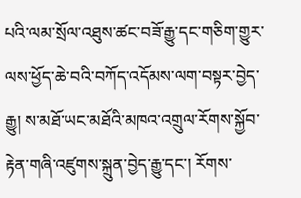པའི་ལམ་སྲོལ་འཐུས་ཚང་བཟོ་རྒྱུ་དང་གཅིག་གྱུར་ལས་ཕྱོད་ཆེ་བའི་བཀོད་འདོམས་ལག་བསྟར་བྱེད་རྒྱུ། ས་མཐོ་ཡང་མཐོའི་མཁའ་འགྲུལ་རོགས་སྐྱོབ་རྟེན་གཞི་འཛུགས་སྐྲུན་བྱེད་རྒྱུ་དང་། རོགས་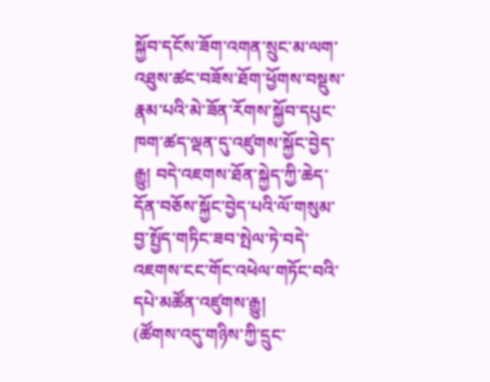སྐྱོབ་དངོས་ཟོག་འགན་སྲུང་མ་ལག་འཐུས་ཚང་བཟོས་ཐོག་ཕྱོགས་བསྡུས་རྣམ་པའི་མེ་ཟོན་རོགས་སྐྱོབ་དཔུང་ཁག་ཚད་ལྡན་དུ་འཛུགས་སྐྱོང་བྱེད་རྒྱུ། བདེ་འཇགས་ཐོན་སྐྱེད་ཀྱི་ཆེད་དོན་བཅོས་སྐྱོང་བྱེད་པའི་ལོ་གསུམ་བྱ་སྤྱོད་གཏིང་ཟབ་སྤེལ་ཏེ་བདེ་འཇགས་ངང་གོང་འཕེལ་གཏོང་བའི་དཔེ་མཚོན་འཛུགས་རྒྱུ།
(ཚོགས་འདུ་གཉིས་ཀྱི་དྲུང་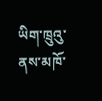ཡིག་ཁྲུའུ་ནས་མཁོ་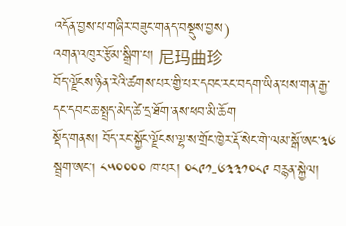འདོན་བྱས་པ་གཞིར་བཟུང་གནད་བསྡུས་བྱས)
འགན་འཁུར་རྩོམ་སྒྲིག་པ། 尼玛曲珍
བོད་ལྗོངས་ཉིན་རེའི་ཚགས་པར་གྱི་པར་དབང་རང་བདག་ཡིན་པས་གན་རྒྱ་དང་དབང་ཆ་སྤྲད་མེད་ཚེ་དྲ་ཐོག་ནས་ཕབ་མི་ཆོག
སྡོད་གནས། བོད་རང་སྐྱོང་ལྗོངས་ལྷ་ས་གྲོང་ཁྱེར་རྡོ་སེང་གེ་ལམ་སྒོ་ཨང་༣༦ སྦྲག་ཨང། ༨༥༠༠༠༠ ཁ་པར། ༠༨༩༡-༦༣༣༡༠༨༩ བརྙན་སྐྱེལ།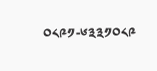༠༨༩༡-༦༣༣༡༠༨༩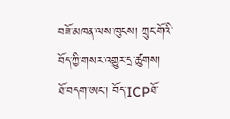བཟོ་མཁན་ལས་ཁུངས། ཀྲུང་གོའི་བོད་ཀྱི་གསར་འགྱུར་དྲ་ཚུགས།
ཐོ་བདག་ཨང་། བོད་ICPཐོ་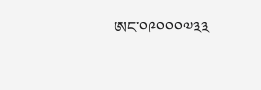ཨང་༠༩༠༠༠༧༣༣